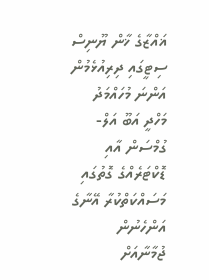ޣައްޒާގެ ޚާން ޔޫނިސް ސިޓީގައި ދިރިއުޅެމުން އަންނަ މުހައްމަދު މަހްދީ އަބޫ އަލް-ގުމްސަން އާއި ޑޮކްޓަރެއްގެ ގޮތުގައި މަސައްކަތްކުރާ އޭނާގެ އަންހެނުން ޖުމާނާއަށް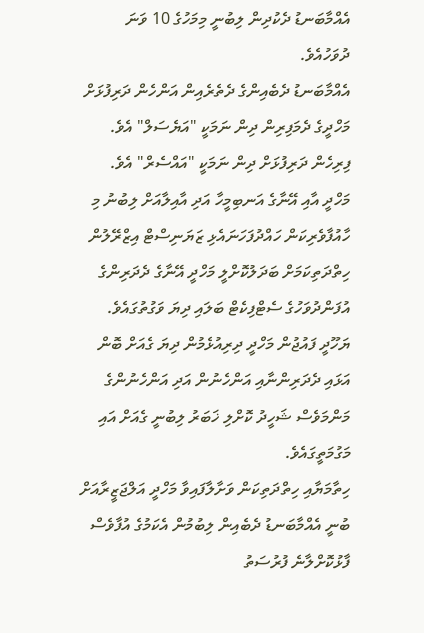އެއްމާބަނޑު ދެކުދިން ލިބުނީ މިމަހުގެ 10 ވަނަ ދުވަހުއެވެ.
އެއްމާބަނޑު ދެބެއިންގެ ދެތެރެއިން އަންހެން ދަރިފުޅަށް މަހްދީގެ ދެމަފިރިން ދިން ނަމަކީ "އަޔެސަލް" އެވެ. ފިރިހެން ދަރިފުޅަށް ދިން ނަމަކީ "އައްސެރް" އެވެ.
މަހްދީ އާއި އޭނާގެ އަނބިމީހާ އަދި އާއިލާއަށް ލިބުނު މި ހާއުފާވެރިކަން ހައްދުފަހަނައެޅި ޒަޔަނިސްޓް އިޒްރޭލުން ހިތްދަތިކަމަށް ބަދަލުކޮށްލީ މަހްދީ އޭނާގެ ދެދަރިންގެ އުފަންދުވަހުގެ ސެޓްފިކެޓް ބަލައި ދިޔަ ވަގުތުގައެވެ. ޔަހޫދީ ފައުޖުން މަހްދީ ދިރިއުޅެމުން ދިޔަ ގެއަށް ބޮން އަޅައި ދެދަރިންނާއި އަންހެނުން އަދި އަންހެނުންގެ މަންމަވެސް ޝަހީދު ކޮށްލި ޚަބަރު ލިބުނީ ގެއަށް އައި މަގުމަތީގައެވެ.
ހިތާމަޔާއި ހިތްދަތިކަން ވަށާލާފައިވާ މަހްދީ އަލްޖަޒީރާއަށް ބުނީ އެއްމާބަނޑު ދެބެއިން ލިބުމުން އެކަމުގެ އުފާވެސް ފާޅުކޮށްލާނެ ފުރުސަތު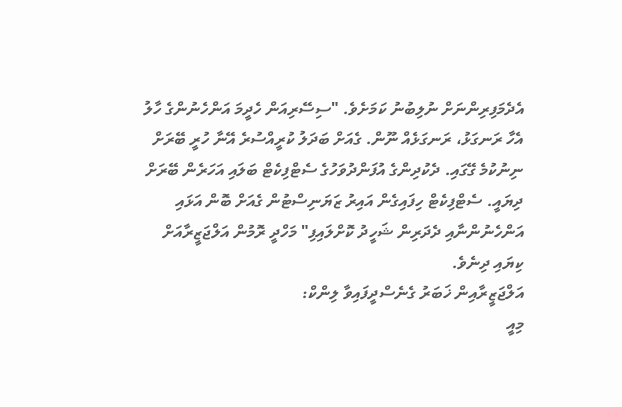އެދެމަފިރިންނަށް ނުލިބުނު ކަމަށެވެ. "ސިސޭރިއަން ހެދީމަ އަންހެނުންގެ ހާލު އެހާ ރަނގަޅު، ރަނގަޅެއް ނޫން. ގެއަށް ބަދަލު ކުރީއްސުރެ އޭނާ ހުރީ ބޭރަށް ނިނުކުމެ ގޭގައި. ދެކުދިންގެ އުފަންދުވަހުގެ ސެޓްފިކެޓް ބަލައި އަހަރެން ބޭރަށް ދިޔައީ. ސެޓްފިކެޓް ހިފައިގެން އައިރު ޒަޔަނިސްޓުން ގެއަށް ބޮން އަޅައި އަންހެނުންނާއި ދެދަރިން ޝަހީދު ކޮށްލައިފި" މަހްދީ ރޮމުން އަލްޖަޒީރާއަށް ކިޔައި ދިނެވެ.
އަލްޖަޒީރާއިން ޚަބަރު ގެނެސްދީފައިވާ ލިންކް:
މިއީ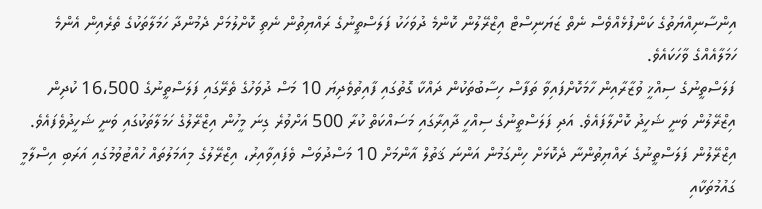އިންސާނިއްޔަތުގެ ކަންފުޅެއްވެސް ނެތް ޒަޔަނިސްޓް އިޒްރޭލުން ކޮންމެ ދުވަހަކު ފަލަސްތީނުގެ ރައްޔިތުން ނެތި ކޮށްލުމަށް ދެމުންދާ ހަމަލާތަކުގެ ތެރެއިން އެންމެ ހަމަލާއެއްގެ ވާހަކައެވެ.
ފަލަސްތީނުގެ ސިއްޚީ ވުޒާރާއިން ހާމަކޮށްފައިވާ ތަފާސް ހިސާބުތަކުން ދައްކާ ގޮތުގައި ފާއިތުވެދިޔަ 10 މަސް ދުވަހުގެ ތެރޭގައި ފަލަސްތީނުގެ 16،500 ކުދިން އިޒްރޭލުން ވަނީ ޝަހީދު ކޮށްލާފައެވެ. އަދި ފަލަސްތީނުގެ ސިއްހީ ދާއިރާގައި މަސައްކަތް ކުރާ 500 އަށްވުރެ ގިނަ މީހުން އިޒްރޭލުގެ ހަމަލާތަކުގައި ވަނީ ޝަހީދުވެފައެވެ.
އިޒްރޭލުން ފަލަސްތީނުގެ ރައްޔިތުންނާ ދެކޮޅަށް ހިންގަމުން އަންނަ ޤަތުލް އާންމަށް 10 މަސްދުވަސް ވެފައިވާއިރު، އިޒްރޭލުގެ މިއަމަލުތައް ހުއްޓުވުމުގައި އަރަބި އިސްލާމީ ގައުމުތަކާއި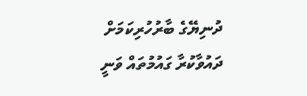ދުނިޔޭގެ ބާރުހުރިކަމަށް ދައުވާކުރާ ގައުމުތައް ވަނީ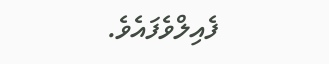ފެއިލްވެފައެވެ.